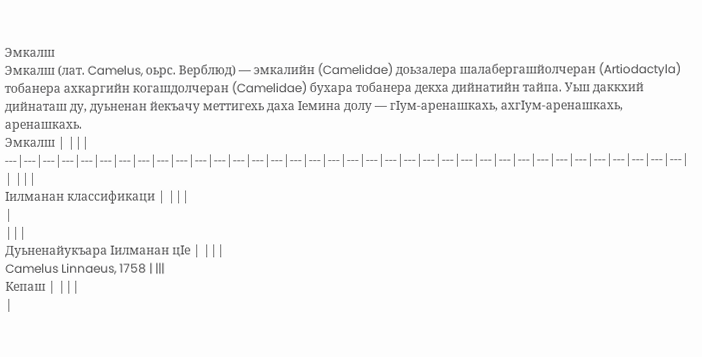Эмкалш
Эмкалш (лат. Camelus, оьрс. Верблюд) — эмкалийн (Camelidae) доьзалера шалабергашйолчеран (Artiodactyla) тобанера ахкаргийн когашдолчеран (Camelidae) бухара тобанера декха дийнатийн тайпа. Уьш даккхий дийнаташ ду, дуьненан йекъачу меттигехь даха Ӏемина долу — гӀум-аренашкахь, ахгӀум-аренашкахь, аренашкахь.
Эмкалш | |||
---|---|---|---|---|---|---|---|---|---|---|---|---|---|---|---|---|---|---|---|---|---|---|---|---|---|---|---|---|---|---|---|---|---|---|---|
| |||
Ӏилманан классификаци | |||
|
|||
Дуьненайукъара Ӏилманан цӀе | |||
Camelus Linnaeus, 1758 | |||
Кепаш | |||
|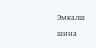Эмкалш шина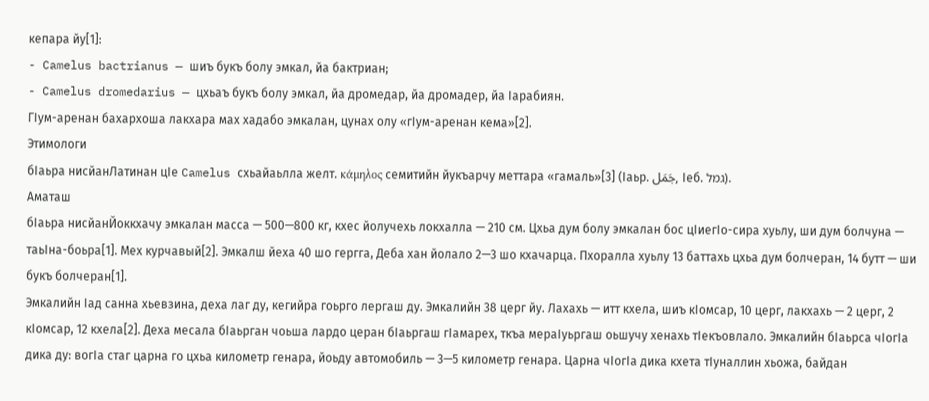кепара йу[1]:
- Camelus bactrianus — шиъ букъ болу эмкал, йа бактриан;
- Camelus dromedarius — цхьаъ букъ болу эмкал, йа дромедар, йа дромадер, йа Ӏарабиян.
ГӀум-аренан бахархоша лакхара мах хадабо эмкалан, цунах олу «гӀум-аренан кема»[2].
Этимологи
бӀаьра нисйанЛатинан цӀе Camelus схьайаьлла желт. κάμηλος семитийн йукъарчу меттара «гамаль»[3] (Ӏаьр. جَمَل, Ӏеб. גמל).
Аматаш
бӀаьра нисйанЙоккхачу эмкалан масса — 500—800 кг, кхес йолучехь локхалла — 210 см. Цхьа дум болу эмкалан бос цӀиегӀо-сира хуьлу, ши дум болчуна — таьӀна-боьра[1]. Мех курчавый[2]. Эмкалш йеха 40 шо гергга, Деба хан йолало 2—3 шо кхачарца. Пхоралла хуьлу 13 баттахь цхьа дум болчеран, 14 бутт — ши букъ болчеран[1].
Эмкалийн Ӏад санна хьевзина, деха лаг ду, кегийра гоьрго лергаш ду. Эмкалийн 38 церг йу. Лахахь — итт кхела, шиъ кӀомсар, 10 церг, лакхахь — 2 церг, 2 кӀомсар, 12 кхела[2]. Деха месала бӀаьрган чоьша лардо церан бӀаьргаш гӀамарех, ткъа мераӀуьргаш оьшучу хенахь тӀекъовлало. Эмкалийн бӀаьрса чӀогӀа дика ду: вогӀа стаг царна го цхьа километр генара, йоьду автомобиль — 3—5 километр генара. Царна чӀогӀа дика кхета тӀуналлин хьожа, байдан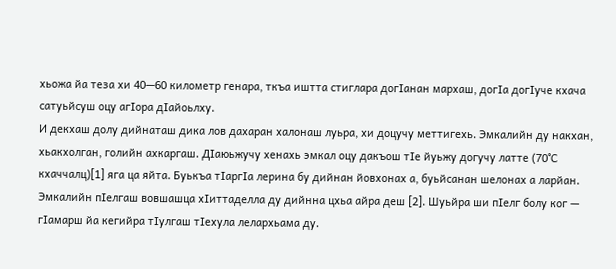хьожа йа теза хи 40—60 километр генара, ткъа иштта стиглара догӀанан мархаш, догӀа догӀуче кхача сатуьйсуш оцу агӀора дӀайоьлху.
И декхаш долу дийнаташ дика лов дахаран халонаш луьра, хи доцучу меттигехь. Эмкалийн ду накхан, хьакхолган, голийн ахкаргаш. ДӀаюьжучу хенахь эмкал оцу дакъош тӀе йуьжу догучу латте (70°С кхаччалц)[1] яга ца яйта. Буькъа тӀаргӀа лерина бу дийнан йовхонах а, буьйсанан шелонах а ларйан. Эмкалийн пӀелгаш вовшашца хӀиттаделла ду дийнна цхьа айра деш [2]. Шуьйра ши пӀелг болу ког — гӀамарш йа кегийра тӀулгаш тӀехула лелархьама ду.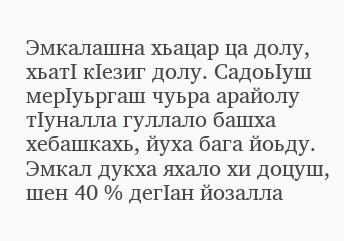Эмкалашна хьацар ца долу, хьатӀ кӀезиг долу. СадоьӀуш мерӀуьргаш чуьра арайолу тӀуналла гуллало башха хебашкахь, йуха бага йоьду. Эмкал дукха яхало хи доцуш, шен 40 % дегӀан йозалла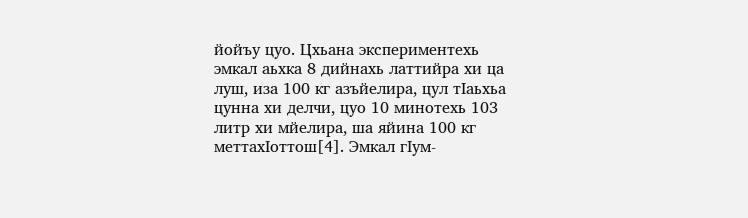йойъу цуо. Цхьана экспериментехь эмкал аьхка 8 дийнахь латтийра хи ца луш, иза 100 кг азъйелира, цул тӀаьхьа цунна хи делчи, цуо 10 минотехь 103 литр хи мйелира, ша яйина 100 кг меттахӀоттош[4]. Эмкал гӀум-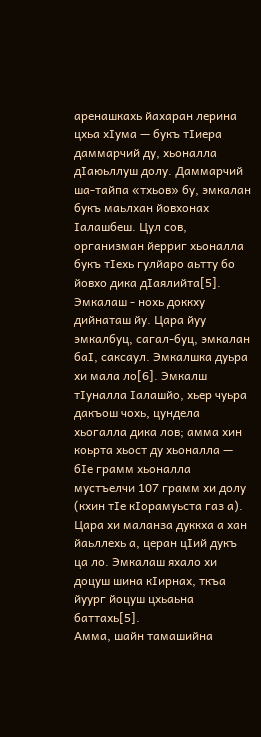аренашкахь йахаран лерина цхьа хӀума — букъ тӀиера даммарчий ду, хьоналла дӀаюьллуш долу. Даммарчий ша-тайпа «тхьов» бу, эмкалан букъ маьлхан йовхонах Ӏалашбеш. Цул сов, организман йерриг хьоналла букъ тӀехь гулйаро аьтту бо йовхо дика дӀаялийта[5].
Эмкалаш - нохь доккху дийнаташ йу. Цара йуу эмкалбуц, сагал-буц, эмкалан баӀ, саксаул. Эмкалшка дуьра хи мала ло[6]. Эмкалш тӀуналла Ӏалашйо, хьер чуьра дакъош чохь, цундела хьогалла дика лов; амма хин коьрта хьост ду хьоналла — бӀе грамм хьоналла мустъелчи 107 грамм хи долу (кхин тӀе кӀорамуьста газ а). Цара хи маланза дуккха а хан йаьллехь а, церан цӀий дукъ ца ло. Эмкалаш яхало хи доцуш шина кӀирнах, ткъа йуург йоцуш цхьаьна баттахь[5].
Амма, шайн тамашийна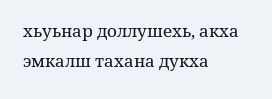хьуьнар доллушехь, акха эмкалш тахана дукха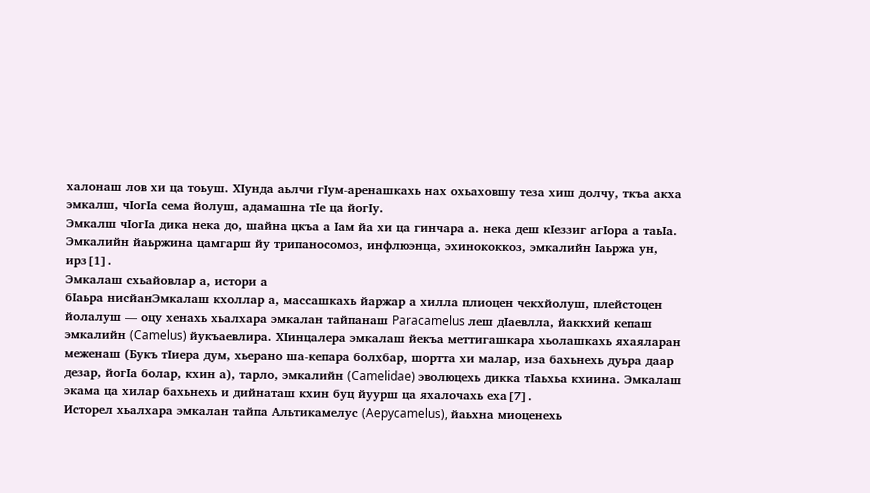халонаш лов хи ца тоьуш. ХӀунда аьлчи гӀум-аренашкахь нах охьаховшу теза хиш долчу, ткъа акха эмкалш, чӀогӀа сема йолуш, адамашна тӀе ца йогӀу.
Эмкалш чӀогӀа дика нека до, шайна цкъа а Ӏам йа хи ца гинчара а. нека деш кӀеззиг агӀора а таьӀа.
Эмкалийн йаьржина цамгарш йу трипаносомоз, инфлюэнца, эхинококкоз, эмкалийн Ӏаьржа ун, ирз[1].
Эмкалаш схьайовлар а, истори а
бӀаьра нисйанЭмкалаш кхоллар а, массашкахь йаржар а хилла плиоцен чекхйолуш, плейстоцен йолалуш — оцу хенахь хьалхара эмкалан тайпанаш Paracamelus леш дӀаевлла, йаккхий кепаш эмкалийн (Camelus) йукъаевлира. ХӀинцалера эмкалаш йекъа меттигашкара хьолашкахь яхаяларан меженаш (Букъ тӀиера дум, хьерано ша-кепара болхбар, шортта хи малар, иза бахьнехь дуьра даар дезар, йогӀа болар, кхин а), тарло, эмкалийн (Camelidae) эволюцехь дикка тӀаьхьа кхиина. Эмкалаш экама ца хилар бахьнехь и дийнаташ кхин буц йуурш ца яхалочахь еха[7].
Исторел хьалхара эмкалан тайпа Альтикамелус (Aepycamelus), йаьхна миоценехь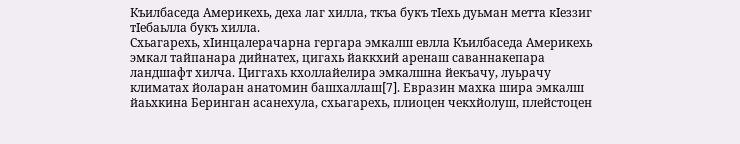Къилбаседа Америкехь, деха лаг хилла, ткъа букъ тӀехь дуьман метта кӀеззиг тӀебаьлла букъ хилла.
Схьагарехь, хӀинцалерачарна гергара эмкалш евлла Къилбаседа Америкехь эмкал тайпанара дийнатех, цигахь йаккхий аренаш саваннакепара ландшафт хилча. Циггахь кхоллайелира эмкалшна йекъачу, луьрачу климатах йоларан анатомин башхаллаш[7]. Евразин махка шира эмкалш йаьхкина Беринган асанехула, схьагарехь, плиоцен чекхйолуш, плейстоцен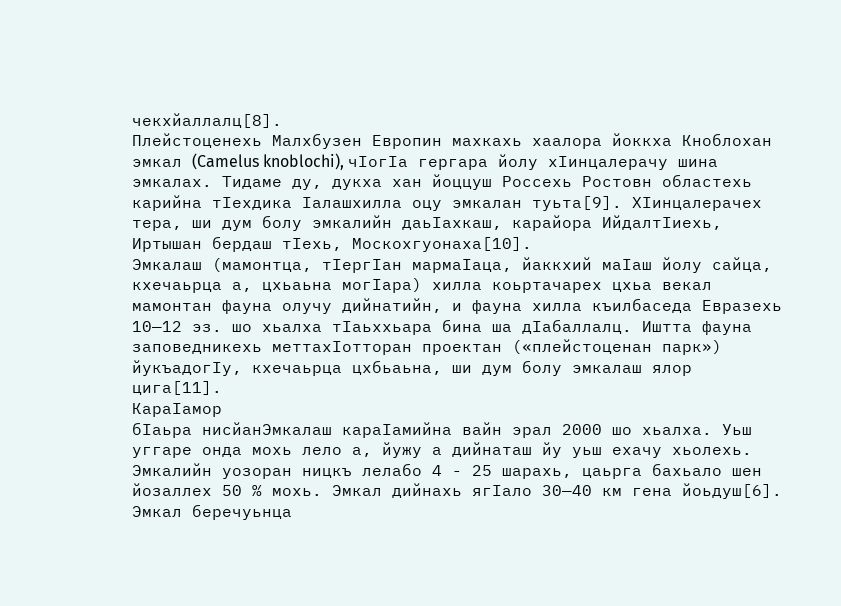чекхйаллалц[8].
Плейстоценехь Малхбузен Европин махкахь хаалора йоккха Кноблохан эмкал (Camelus knoblochi), чӀогӀа гергара йолу хӀинцалерачу шина эмкалах. Тидаме ду, дукха хан йоццуш Россехь Ростовн областехь карийна тӀехдика Ӏалашхилла оцу эмкалан туьта[9]. ХӀинцалерачех тера, ши дум болу эмкалийн даьӀахкаш, карайора ИйдалтӀиехь, Иртышан бердаш тӀехь, Москохгуонаха[10].
Эмкалаш (мамонтца, тӀергӀан мармаӀаца, йаккхий маӀаш йолу сайца, кхечаьрца а, цхьаьна могӀара) хилла коьртачарех цхьа векал мамонтан фауна олучу дийнатийн, и фауна хилла къилбаседа Евразехь 10—12 эз. шо хьалха тӀаьххьара бина ша дӀабаллалц. Иштта фауна заповедникехь меттахӀотторан проектан («плейстоценан парк») йукъадогӀу, кхечаьрца цхбьаьна, ши дум болу эмкалаш ялор цига[11].
КараӀамор
бӀаьра нисйанЭмкалаш караӀамийна вайн эрал 2000 шо хьалха. Уьш уггаре онда мохь лело а, йужу а дийнаташ йу уьш ехачу хьолехь. Эмкалийн уозоран ницкъ лелабо 4 - 25 шарахь, цаьрга бахьало шен йозаллех 50 % мохь. Эмкал дийнахь ягӀало 30—40 км гена йоьдуш[6]. Эмкал беречуьнца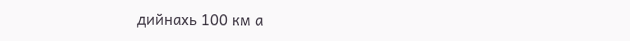дийнахь 100 км а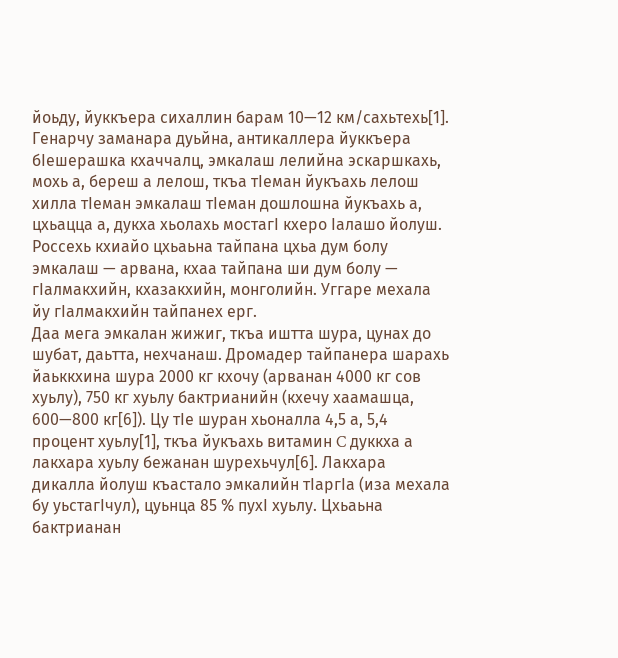йоьду, йуккъера сихаллин барам 10—12 км/сахьтехь[1]. Генарчу заманара дуьйна, антикаллера йуккъера бӀешерашка кхаччалц, эмкалаш лелийна эскаршкахь, мохь а, береш а лелош, ткъа тӀеман йукъахь лелош хилла тӀеман эмкалаш тӀеман дошлошна йукъахь а, цхьацца а, дукха хьолахь мостагӀ кхеро Ӏалашо йолуш.
Россехь кхиайо цхьаьна тайпана цхьа дум болу эмкалаш — арвана, кхаа тайпана ши дум болу — гӀалмакхийн, кхазакхийн, монголийн. Уггаре мехала йу гӀалмакхийн тайпанех ерг.
Даа мега эмкалан жижиг, ткъа иштта шура, цунах до шубат, даьтта, нехчанаш. Дромадер тайпанера шарахь йаьккхина шура 2000 кг кхочу (арванан 4000 кг сов хуьлу), 750 кг хуьлу бактрианийн (кхечу хаамашца, 600—800 кг[6]). Цу тӀе шуран хьоналла 4,5 а, 5,4 процент хуьлу[1], ткъа йукъахь витамин C дуккха а лакхара хуьлу бежанан шурехьчул[6]. Лакхара дикалла йолуш къастало эмкалийн тӀаргӀа (иза мехала бу уьстагӀчул), цуьнца 85 % пухӀ хуьлу. Цхьаьна бактрианан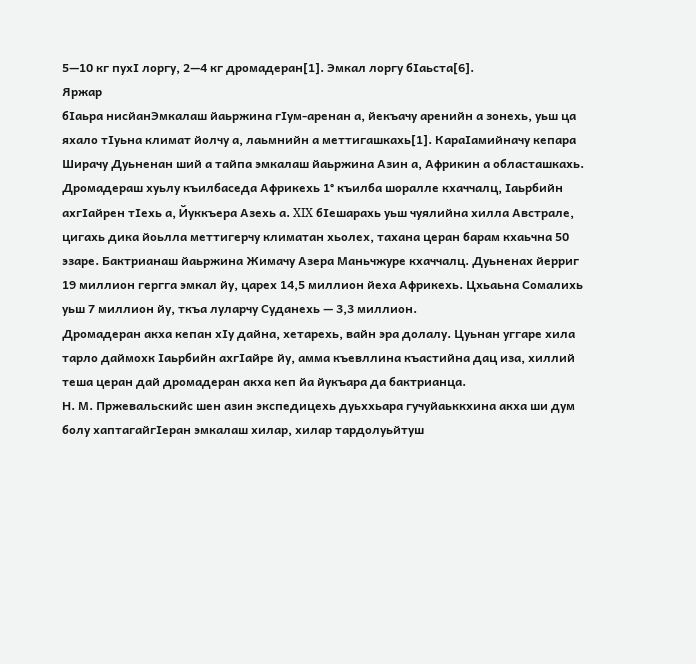5—10 кг пухӀ лоргу, 2—4 кг дромадеран[1]. Эмкал лоргу бӀаьста[6].
Яржар
бӀаьра нисйанЭмкалаш йаьржина гӀум-аренан а, йекъачу аренийн а зонехь, уьш ца яхало тӀуьна климат йолчу а, лаьмнийн а меттигашкахь[1]. КараӀамийначу кепара Ширачу Дуьненан ший а тайпа эмкалаш йаьржина Азин а, Африкин а областашкахь. Дромадераш хуьлу къилбаседа Африкехь 1° къилба шоралле кхаччалц, Ӏаьрбийн ахгӀайрен тӀехь а, Йуккъера Азехь а. XIX бӀешарахь уьш чуялийна хилла Австрале, цигахь дика йоьлла меттигерчу климатан хьолех, тахана церан барам кхаьчна 50 эзаре. Бактрианаш йаьржина Жимачу Азера Маньчжуре кхаччалц. Дуьненах йерриг 19 миллион гергга эмкал йу, царех 14,5 миллион йеха Африкехь. Цхьаьна Сомалихь уьш 7 миллион йу, ткъа луларчу Суданехь — 3,3 миллион.
Дромадеран акха кепан хӀу дайна, хетарехь, вайн эра долалу. Цуьнан уггаре хила тарло даймохк Ӏаьрбийн ахгӀайре йу, амма къевллина къастийна дац иза, хиллий теша церан дай дромадеран акха кеп йа йукъара да бактрианца.
Н. М. Пржевальскийс шен азин экспедицехь дуьххьара гучуйаьккхина акха ши дум болу хаптагайгӀеран эмкалаш хилар, хилар тардолуьйтуш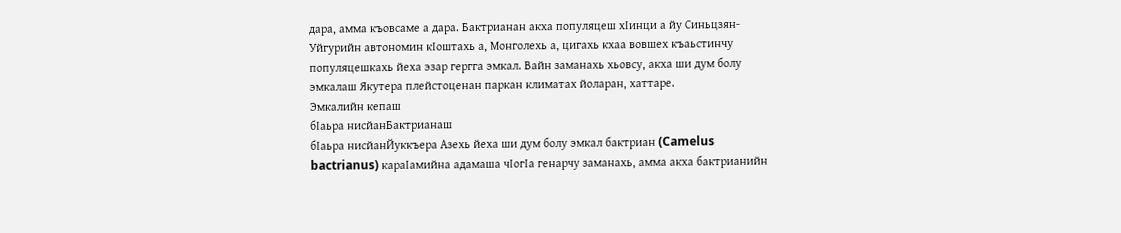дара, амма къовсаме а дара. Бактрианан акха популяцеш хӀинци а йу Синьцзян-Уйгурийн автономин кӀоштахь а, Монголехь а, цигахь кхаа вовшех къаьстинчу популяцешкахь йеха эзар гергга эмкал. Вайн заманахь хьовсу, акха ши дум болу эмкалаш Якутера плейстоценан паркан климатах йоларан, хаттаре.
Эмкалийн кепаш
бӀаьра нисйанБактрианаш
бӀаьра нисйанЙуккъера Азехь йеха ши дум болу эмкал бактриан (Camelus bactrianus) караӀамийна адамаша чӀогӀа генарчу заманахь, амма акха бактрианийн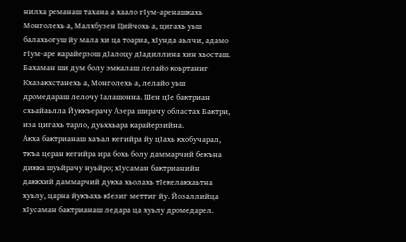нилха реманаш тахана а хаало гӀум-аренашкахь Монголехь а, Малхбузен Цийчохь а, цигахь уьш балахьогуш йу мала хи ца тоарна, хӀунда аьлчи, адамо гӀум-аре карайерзош дӀалоцу дӀадиллина хин хьосташ. Бахаман ши дум болу эмкалаш лелайо коьртаниг Кхазакхстанехь а, Монголехь а, лелайо уьш дромедараш лелочу Ӏалашонна. Шен цӀе бактриан схьайаьлла Йуккъерачу Азера ширачу областах Бактри, иза цигахь тарло, дуьххьара карайерзийна.
Акха бактрианаш хаъал кегийра йу цӀахь кхобучарал, ткъа церан кегийра ира бохь болу даммарчий бекъна дикка шуьйрачу нуьйро; хӀусаман бактрианийн даккхий даммарчий дукха хьолахь тӀекелакхаьтна хуьлу, царна йукъахь кӀезиг меттиг йу. Йозаллийца хӀусаман бактрианаш ледара ца хуьлу дромедарел.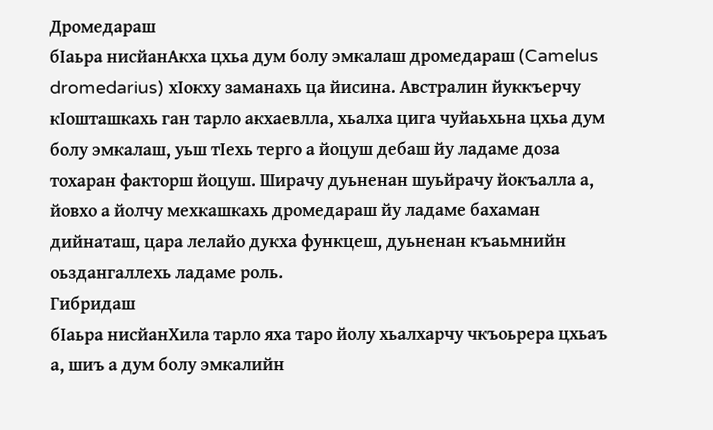Дромедараш
бӀаьра нисйанАкха цхьа дум болу эмкалаш дромедараш (Camelus dromedarius) хӀокху заманахь ца йисина. Австралин йуккъерчу кӀошташкахь ган тарло акхаевлла, хьалха цига чуйаьхьна цхьа дум болу эмкалаш, уьш тӀехь терго а йоцуш дебаш йу ладаме доза тохаран факторш йоцуш. Ширачу дуьненан шуьйрачу йокъалла а, йовхо а йолчу мехкашкахь дромедараш йу ладаме бахаман дийнаташ, цара лелайо дукха функцеш, дуьненан къаьмнийн оьздангаллехь ладаме роль.
Гибридаш
бӀаьра нисйанХила тарло яха таро йолу хьалхарчу чкъоьрера цхьаъ а, шиъ а дум болу эмкалийн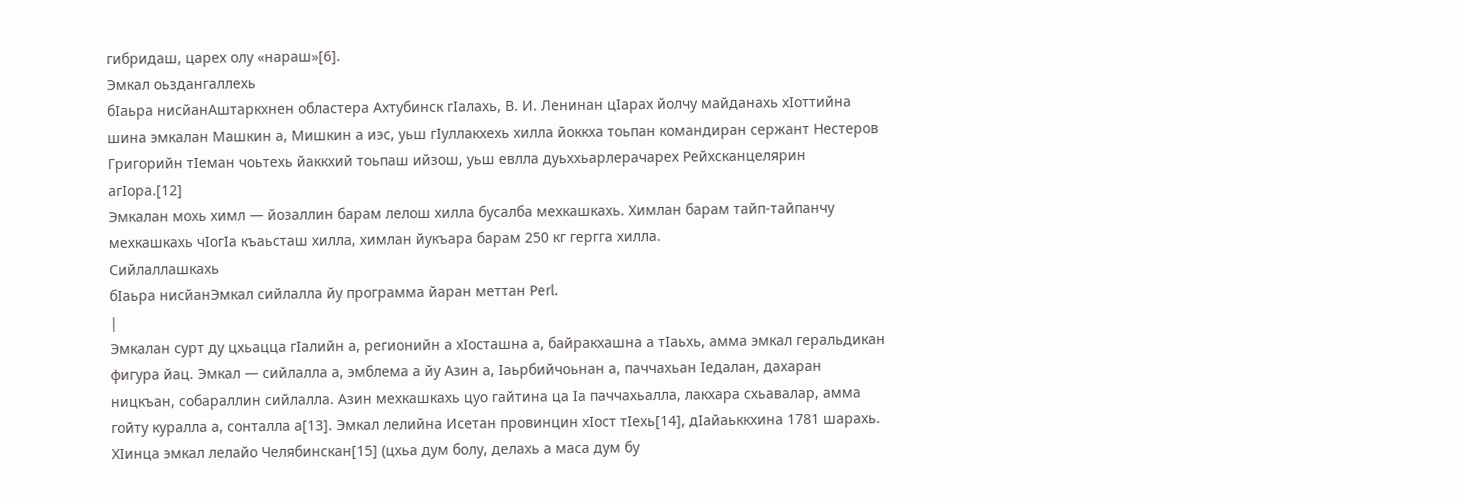гибридаш, царех олу «нараш»[6].
Эмкал оьздангаллехь
бӀаьра нисйанАштаркхнен областера Ахтубинск гӀалахь, В. И. Ленинан цӀарах йолчу майданахь хӀоттийна шина эмкалан Машкин а, Мишкин а иэс, уьш гӀуллакхехь хилла йоккха тоьпан командиран сержант Нестеров Григорийн тӀеман чоьтехь йаккхий тоьпаш ийзош, уьш евлла дуьххьарлерачарех Рейхсканцелярин агӀора.[12]
Эмкалан мохь химл — йозаллин барам лелош хилла бусалба мехкашкахь. Химлан барам тайп-тайпанчу мехкашкахь чӀогӀа къаьсташ хилла, химлан йукъара барам 250 кг гергга хилла.
Сийлаллашкахь
бӀаьра нисйанЭмкал сийлалла йу программа йаран меттан Perl.
|
Эмкалан сурт ду цхьацца гӀалийн а, регионийн а хӀосташна а, байракхашна а тӀаьхь, амма эмкал геральдикан фигура йац. Эмкал — сийлалла а, эмблема а йу Азин а, Ӏаьрбийчоьнан а, паччахьан Ӏедалан, дахаран ницкъан, собараллин сийлалла. Азин мехкашкахь цуо гайтина ца Ӏа паччахьалла, лакхара схьавалар, амма гойту куралла а, сонталла а[13]. Эмкал лелийна Исетан провинцин хӀост тӀехь[14], дӀайаьккхина 1781 шарахь.
ХӀинца эмкал лелайо Челябинскан[15] (цхьа дум болу, делахь а маса дум бу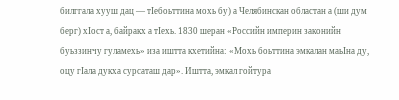билггала хууш дац — тӀебоьттина мохь бу) а Челябинскан областан а (ши дум берг) хӀост а, байракх а тӀехь. 1830 шеран «Российн империн законийн буьззинчу гуламехь» иза иштта кхетийна: «Мохь боьттина эмкалан маьӀна ду, оцу гӀала дукха сурсаташ дар». Иштта, эмкал гойтура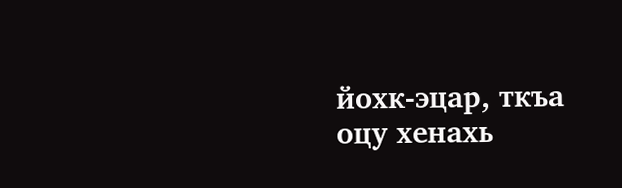йохк-эцар, ткъа оцу хенахь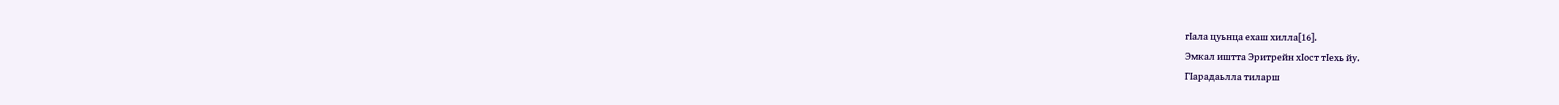гӀала цуьнца ехаш хилла[16].
Эмкал иштта Эритрейн хӀост тӀехь йу.
ГӀарадаьлла тиларш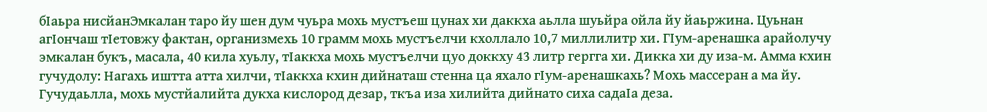бӀаьра нисйанЭмкалан таро йу шен дум чуьра мохь мустъеш цунах хи даккха аьлла шуьйра ойла йу йаьржина. Цуьнан агӀончаш тӀетовжу фактан, организмехь 10 грамм мохь мустъелчи кхоллало 10,7 миллилитр хи. ГӀум-аренашка арайолучу эмкалан букъ, масала, 40 кила хуьлу, тӀаккха мохь мустъелчи цуо доккху 43 литр гергга хи. Дикка хи ду иза-м. Амма кхин гучудолу: Нагахь иштта атта хилчи, тӀаккха кхин дийнаташ стенна ца яхало гӀум-аренашкахь? Мохь массеран а ма йу. Гучудаьлла, мохь мустйалийта дукха кислород дезар, ткъа иза хилийта дийнато сиха садаӀа деза.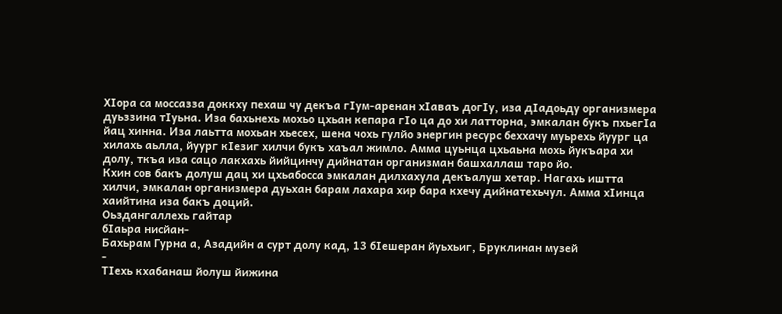ХӀора са моссазза доккху пехаш чу декъа гӀум-аренан хӀаваъ догӀу, иза дӀадоьду организмера дуьззина тӀуьна. Иза бахьнехь мохьо цхьан кепара гӀо ца до хи латторна, эмкалан букъ пхьегӀа йац хинна. Иза лаьтта мохьан хьесех, шена чохь гулйо энергин ресурс беххачу муьрехь йуург ца хилахь аьлла, йуург кӀезиг хилчи букъ хаъал жимло. Амма цуьнца цхьаьна мохь йукъара хи долу, ткъа иза сацо лакхахь йийцинчу дийнатан организман башхаллаш таро йо.
Кхин сов бакъ долуш дац хи цхьабосса эмкалан дилхахула декъалуш хетар. Нагахь иштта хилчи, эмкалан организмера дуьхан барам лахара хир бара кхечу дийнатехьчул. Амма хӀинца хаийтина иза бакъ доций.
Оьздангаллехь гайтар
бӀаьра нисйан-
Бахьрам Гурна а, Азадийн а сурт долу кад, 13 бӀешеран йуьхьиг, Бруклинан музей
-
ТӀехь кхабанаш йолуш йижина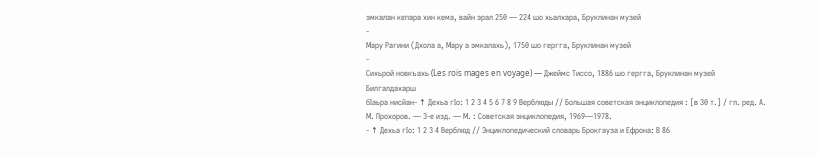эмкалан кепара хин кема, вайн эрал 250 — 224 шо хьалхара, Бруклинан музей
-
Мару Рагини (Дхола а, Мару а эмкалахь), 1750 шо гергга, Бруклинан музей
-
Сихьрой новкъахь (Les rois mages en voyage) — Джеймс Тиссо, 1886 шо гергга, Бруклинан музей
Билгалдахарш
бӀаьра нисйан- ↑ Дехьа гӀо: 1 2 3 4 5 6 7 8 9 Верблюды // Большая советская энциклопедия : [в 30 т.] / гл. ред. А. М. Прохоров. — 3-е изд. — М. : Советская энциклопедия, 1969—1978.
- ↑ Дехьа гӀо: 1 2 3 4 Верблюд // Энциклопедический словарь Брокгауза и Ефрона: В 86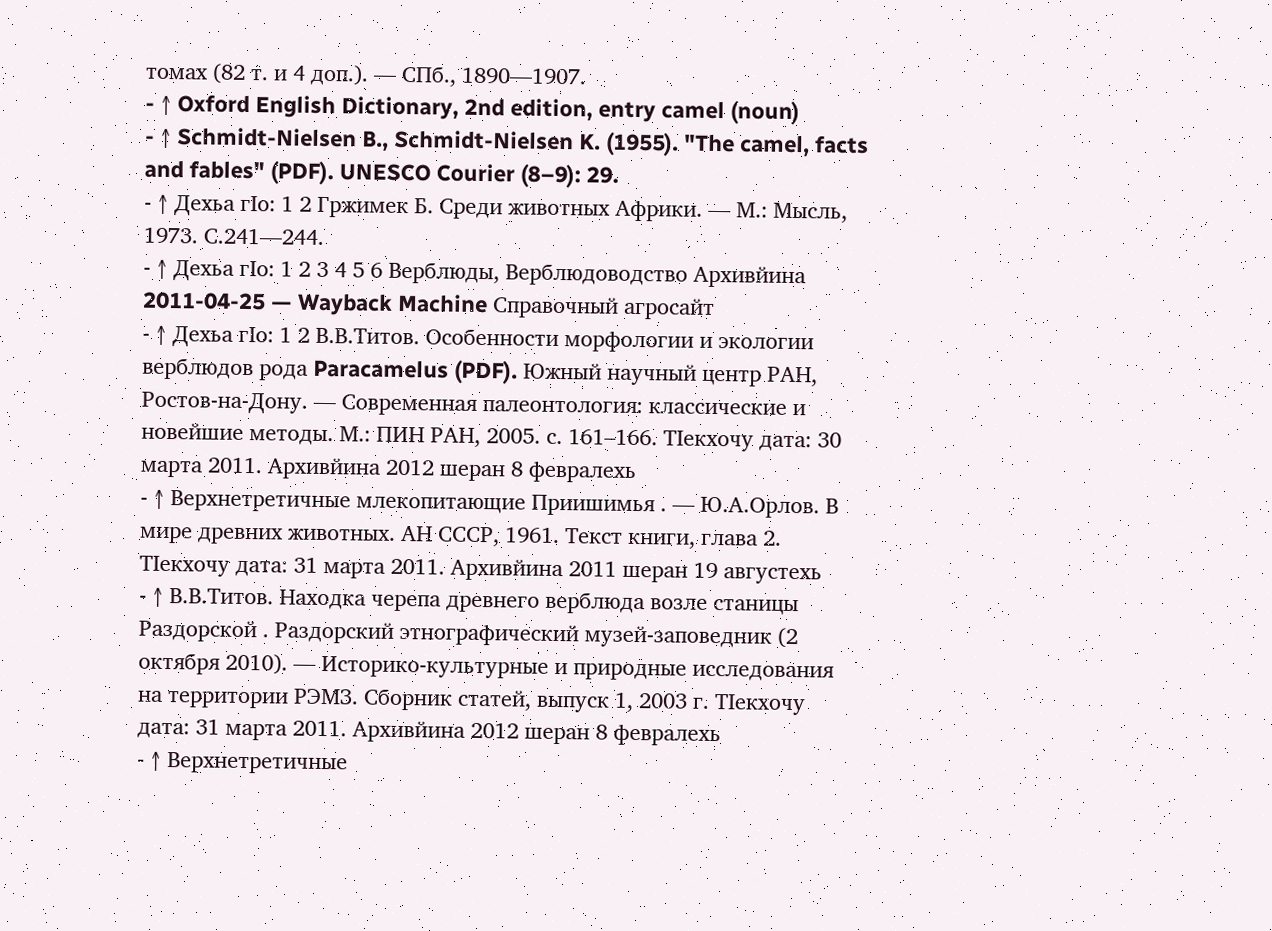томах (82 т. и 4 доп.). — СПб., 1890—1907.
- ↑ Oxford English Dictionary, 2nd edition, entry camel (noun)
- ↑ Schmidt-Nielsen B., Schmidt-Nielsen K. (1955). "The camel, facts and fables" (PDF). UNESCO Courier (8–9): 29.
- ↑ Дехьа гӀо: 1 2 Гржимек Б. Среди животных Африки. — М.: Мысль, 1973. С.241—244.
- ↑ Дехьа гӀо: 1 2 3 4 5 6 Верблюды, Верблюдоводство Архивйина 2011-04-25 — Wayback Machine Справочный агросайт
- ↑ Дехьа гӀо: 1 2 В.В.Титов. Особенности морфологии и экологии верблюдов рода Paracamelus (PDF). Южный научный центр РАН, Ростов-на-Дону. — Современная палеонтология: классические и новейшие методы. М.: ПИН РАН, 2005. с. 161–166. ТӀекхочу дата: 30 марта 2011. Архивйина 2012 шеран 8 февралехь
- ↑ Верхнетретичные млекопитающие Приишимья . — Ю.А.Орлов. В мире древних животных. АН СССР, 1961. Текст книги, глава 2. ТӀекхочу дата: 31 марта 2011. Архивйина 2011 шеран 19 августехь
- ↑ В.В.Титов. Находка черепа древнего верблюда возле станицы Раздорской . Раздорский этнографический музей-заповедник (2 октября 2010). — Историко-культурные и природные исследования на территории РЭМЗ. Сборник статей, выпуск 1, 2003 г. ТӀекхочу дата: 31 марта 2011. Архивйина 2012 шеран 8 февралехь
- ↑ Верхнетретичные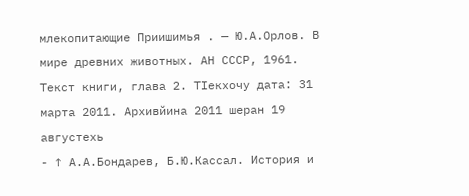млекопитающие Приишимья . — Ю.А.Орлов. В мире древних животных. АН СССР, 1961. Текст книги, глава 2. ТӀекхочу дата: 31 марта 2011. Архивйина 2011 шеран 19 августехь
- ↑ А.А.Бондарев, Б.Ю.Кассал. История и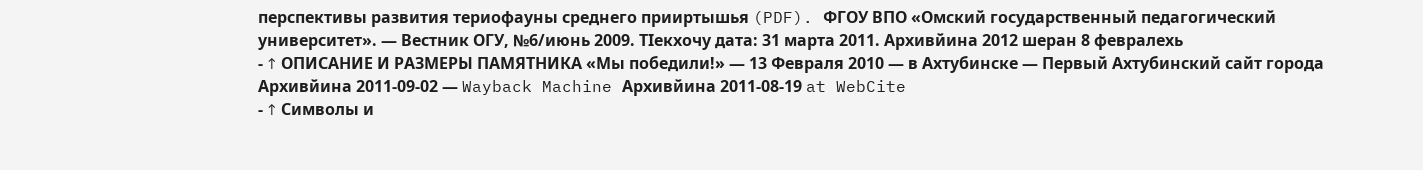перспективы развития териофауны среднего прииртышья (PDF). ФГОУ ВПО «Омский государственный педагогический университет». — Вестник ОГУ, №6/июнь 2009. ТӀекхочу дата: 31 марта 2011. Архивйина 2012 шеран 8 февралехь
- ↑ ОПИСАНИЕ И РАЗМЕРЫ ПАМЯТНИКА «Мы победили!» — 13 Февраля 2010 — в Ахтубинске — Первый Ахтубинский сайт города Архивйина 2011-09-02 — Wayback Machine Архивйина 2011-08-19 at WebCite
- ↑ Символы и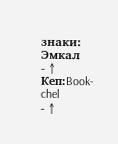знаки: Эмкал
- ↑ Кеп:Book-chel
- ↑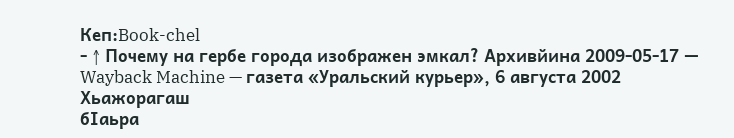Кеп:Book-chel
- ↑ Почему на гербе города изображен эмкал? Архивйина 2009-05-17 — Wayback Machine — газета «Уральский курьер», 6 августа 2002
Хьажорагаш
бӀаьра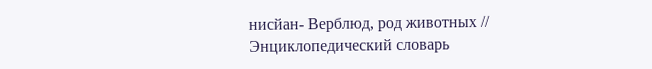нисйан- Верблюд, род животных // Энциклопедический словарь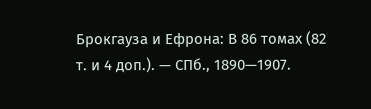Брокгауза и Ефрона: В 86 томах (82 т. и 4 доп.). — СПб., 1890—1907.